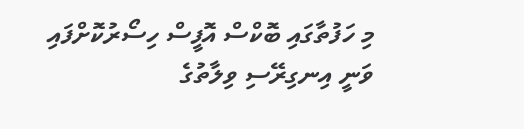މި ހަފުތާގައި ބޮކްސް އޮފީސް ހިސޯރުކޮށްފައި ވަނީ އިނގިރޭސި ވިލާތުގެ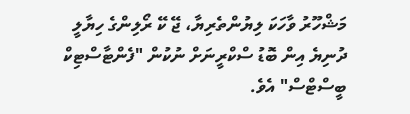މަޝްހޫރު ވާހަކަ ލިޔުންތެރިޔާ، ޖޭ ކޭ ރޯލިންގެ ހިޔާލީ ދުނިޔެ އިން ބޮޑު ސްކްރީނަށް ނުކުން "ފެންޓާސްޓިކް ބީސްޓްސް" އެވެ.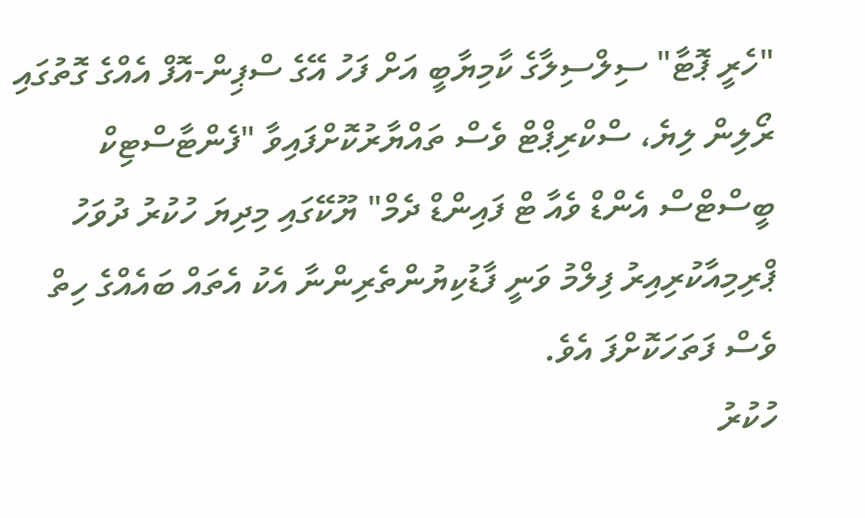"ހެރީ ޕޮޓާ" ސިލްސިލާގެ ކާމިޔާބީ އަށް ފަހު އޭގެ ސްޕިން-އޮފް އެއްގެ ގޮތުގައި ރޯލިން ލިޔެ، ސްކްރިޕްޓް ވެސް ތައްޔާރުކޮށްފައިވާ "ފެންޓާސްޓިކް ބީސްޓްސް އެންޑް ވެއާ ޓް ފައިންޑް ދެމް" ޔޫކޭގައި މިދިޔަ ހުކުރު ދުވަހު ޕްރިމިއާކުރިއިރު ފިލްމު ވަނީ ފާޑުކިޔުންތެރިންނާ އެކު އެތައް ބައެއްގެ ހިތް ވެސް ފަތަހަކޮށްފަ އެވެ.
ހުކުރު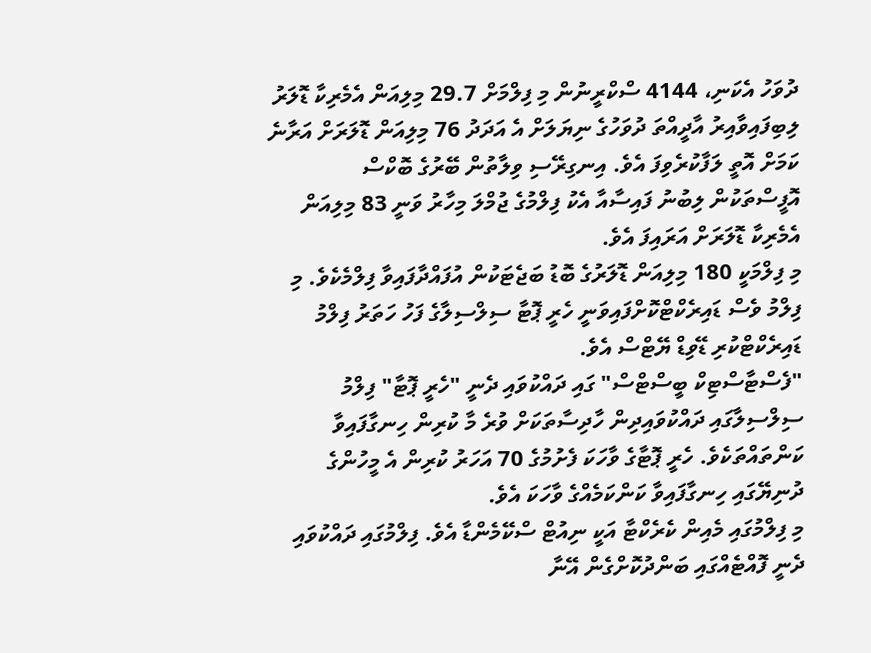ދުވަހު އެކަނި، 4144 ސްކްރީނުން މި ފިލްމަށް 29.7 މިލިއަން އެމެރިކާ ޑޮލަރު ލިބިފައިވާއިރު އާދީއްތަ ދުވަހުގެ ނިޔަލަށް އެ އަދަދު 76 މިލިއަން ޑޮލަރަށް އަރާނެ ކަމަށް އޮތީ ލަފާކުރެވިފަ އެވެ. އިނގިރޭސި ވިލާތުން ބޭރުގެ ބޮކްސް އޮފީސްތަކުން ލިބުނު ފައިސާއާ އެކު ފިލްމުގެ ޖުމްލަ މިހާރު ވަނީ 83 މިލިއަން އެމެރިކާ ޑޮލަރަށް އަރައިފަ އެވެ.
މި ފިލްމަކީ 180 މިލިއަން ޑޮލަރުގެ ބޮޑު ބަޖެޓަކުން އުފައްދާފައިވާ ފިލްމެކެވެ. މި ފިލްމު ވެސް ޑައިރެކްޓްކޮށްފައިވަނީ ހެރީ ޕޮޓާ ސިލްސިލާގެ ފަހު ހަތަރު ފިލްމު ޑައިރެކްޓްކުރި ޑޭވިޑް ޔޭޓްސް އެވެ.
"ފެސްޓާސްޓިކް ބީސްޓްސް" ގައި ދައްކުވައި ދެނީ "ހެރީ ޕޮޓާ" ފިލްމު ސިލްސިލާގައި ދައްކުވައިދިން ހާދިސާތަކަށް ވުރެ މާ ކުރިން ހިނގާފައިވާ ކަންތައްތަކެވެ. ހެރީ ޕޮޓާގެ ވާހަކަ ފެށުމުގެ 70 އަހަރު ކުރިން އެ މީހުންގެ ދުނިޔޭގައި ހިނގާފައިވާ ކަންކަމެއްގެ ވާހަކަ އެވެ.
މި ފިލްމުގައި މެއިން ކެރެކްޓާ އަކީ ނިއުޓް ސްކޭމެންޑާ އެވެ. ފިލްމުގައި ދައްކުވައި ދެނީ ފޮއްޓެއްގައި ބަންދުކޮށްގެން އޭނާ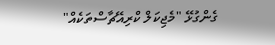ގެންގުޅޭ "މެޖިކަލް ކްރިއޭޗާސްތަކެއް"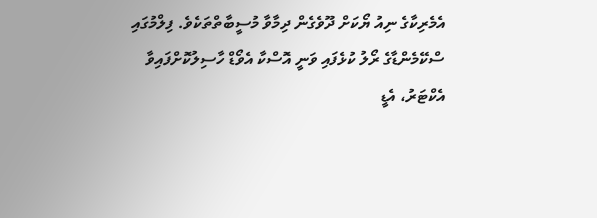އެމެރިކާގެ ނިއު ޔޯކަށް ދޫވެގެން ދިމާވާ މުސީބާތްތަކެވެ. ފިލްމުގައި ސްކޭމެންޑާގެ ރޯލު ކުޅެފައި ވަނީ އޮސްކާ އެވޯޑް ހާސިލުކޮށްފައިވާ އެކްޓަރު، އެޑީ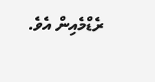ރެޑްމެއިން އެވެ.